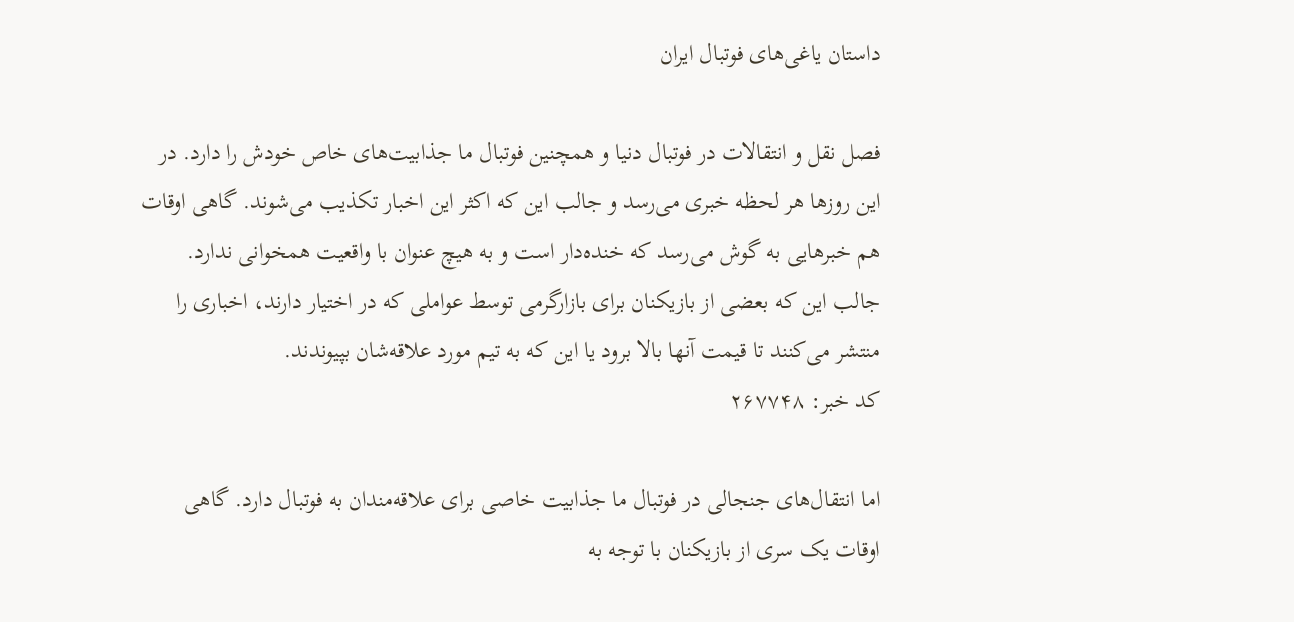داستان یاغی‌های فوتبال ایران

فصل نقل و انتقالات در فوتبال دنیا و همچنین فوتبال ما جذابیت‌های خاص خودش را دارد. در این روزها هر لحظه خبری می‌رسد و جالب این که اکثر این اخبار تکذیب می‌شوند. گاهی اوقات هم خبرهایی به گوش می‌رسد که خنده‌دار است و به هیچ عنوان با واقعیت همخوانی ندارد. جالب این که بعضی از بازیکنان برای بازارگرمی توسط عواملی که در اختیار دارند، اخباری را منتشر می‌کنند تا قیمت آنها بالا برود یا این که به تیم مورد علاقه‌شان بپیوندند.
کد خبر: ۲۶۷۷۴۸

اما انتقال‌های جنجالی در فوتبال ما جذابیت خاصی برای علاقه‌مندان به فوتبال دارد. گاهی اوقات یک سری از بازیکنان با توجه به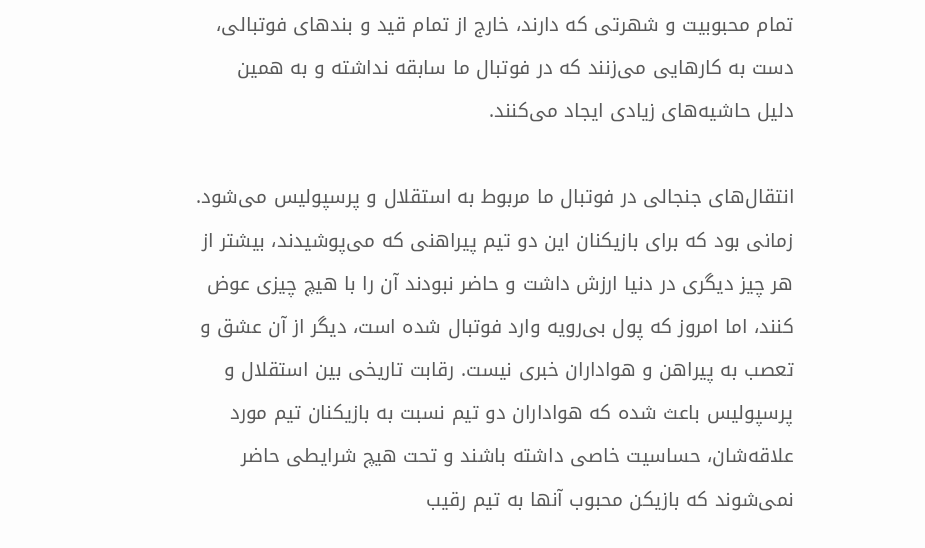تمام محبوبیت و شهرتی که دارند، خارج از تمام قید و بندهای فوتبالی، دست به کارهایی می‌زنند که در فوتبال ما سابقه نداشته و به همین دلیل حاشیه‌های زیادی ایجاد می‌کنند.

انتقال‌های جنجالی در فوتبال ما مربوط به استقلال و پرسپولیس می‌شود. زمانی بود که برای بازیکنان این دو تیم پیراهنی که می‌پوشیدند، بیشتر از هر چیز دیگری در دنیا ارزش داشت و حاضر نبودند آن را با هیچ چیزی عوض کنند، اما امروز که پول بی‌رویه وارد فوتبال شده است، دیگر از آن عشق و تعصب به پیراهن و هواداران خبری نیست. رقابت تاریخی بین استقلال و پرسپولیس باعث شده که هواداران دو تیم نسبت به بازیکنان تیم مورد علاقه‌شان، حساسیت خاصی داشته باشند و تحت هیچ شرایطی حاضر نمی‌شوند که بازیکن محبوب آنها به تیم رقیب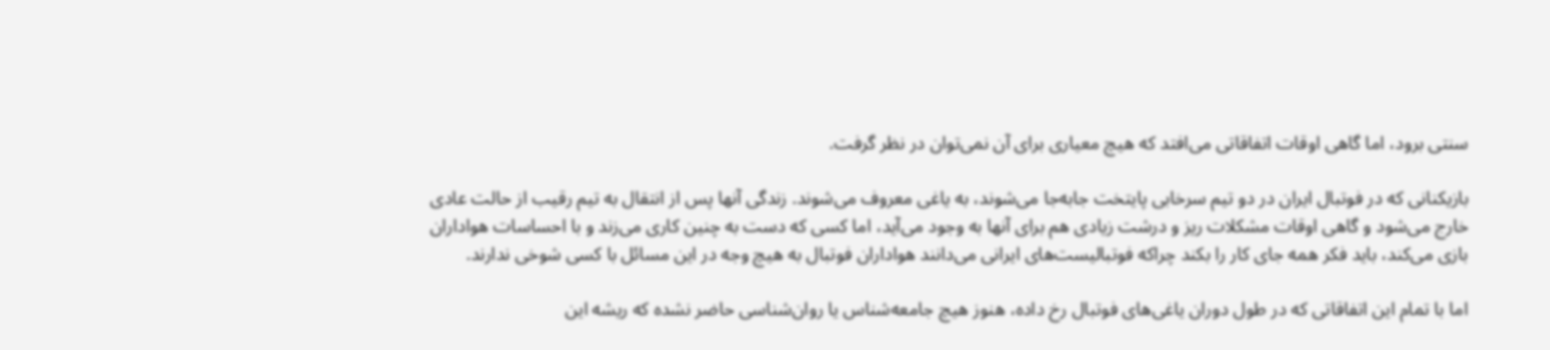سنتی برود، اما گاهی اوقات اتفاقاتی می‌افتد که هیچ معیاری برای آن نمی‌توان در نظر گرفت.

بازیکنانی که در فوتبال ایران در دو تیم سرخابی پایتخت جابه‌جا می‌شوند، به یاغی معروف می‌شوند. زندگی آنها پس از انتقال به تیم رقیب از حالت عادی خارج می‌شود و گاهی اوقات مشکلات ریز و درشت زیادی هم برای آنها به وجود می‌آید، اما کسی که دست به چنین کاری می‌زند و با احساسات هواداران بازی می‌کند، باید فکر همه جای کار را بکند چراکه فوتبالیست‌های ایرانی می‌دانند هواداران فوتبال به هیچ وجه در این مسائل با کسی شوخی ندارند.

اما با تمام این اتفاقاتی که در طول دوران یاغی‌های فوتبال رخ داده، هنوز هیچ جامعه‌شناس یا روان‌شناسی حاضر نشده که ریشه این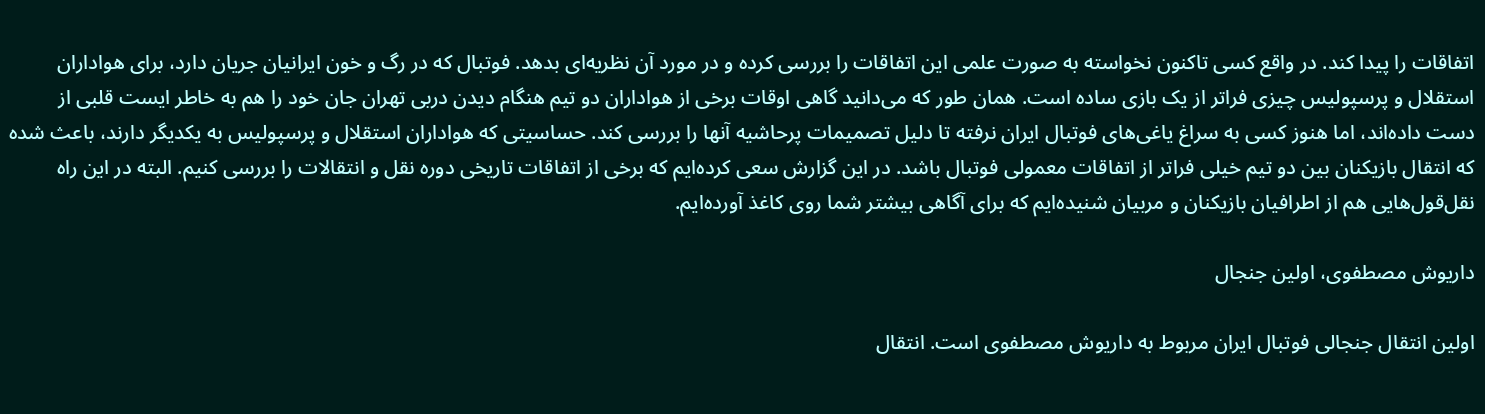اتفاقات را پیدا کند. در واقع کسی تاکنون نخواسته به صورت علمی این اتفاقات را بررسی کرده و در مورد آن نظریه‌ای بدهد. فوتبال که در رگ و خون ایرانیان جریان دارد، برای هواداران استقلال و پرسپولیس چیزی فراتر از یک بازی ساده است. همان طور که می‌دانید گاهی اوقات برخی از هواداران دو تیم هنگام دیدن دربی تهران جان خود را هم به خاطر ایست قلبی از دست داده‌اند، اما هنوز کسی به سراغ یاغی‌های فوتبال ایران نرفته تا دلیل تصمیمات پرحاشیه آنها را بررسی کند. حساسیتی که هواداران استقلال و پرسپولیس به یکدیگر دارند، باعث شده که انتقال بازیکنان بین دو تیم خیلی فراتر از اتفاقات معمولی فوتبال باشد. در این گزارش سعی کرده‌ایم که برخی از اتفاقات تاریخی دوره نقل و انتقالات را بررسی کنیم. البته در این راه نقل‌قول‌هایی هم از اطرافیان بازیکنان و مربیان شنیده‌ایم که برای آگاهی بیشتر شما روی کاغذ آورده‌ایم.

داریوش مصطفوی، اولین جنجال

اولین انتقال جنجالی فوتبال ایران مربوط به داریوش مصطفوی است. انتقال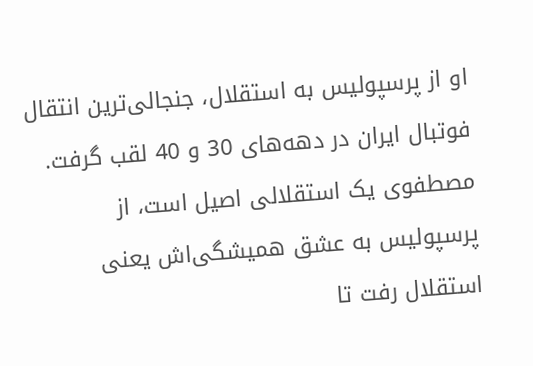او از پرسپولیس به استقلال، جنجالی‌ترین انتقال فوتبال ایران در دهه‌های 30 و 40 لقب گرفت. مصطفوی یک استقلالی اصیل است، از پرسپولیس به عشق همیشگی‌اش یعنی استقلال رفت تا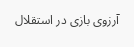آرزوی بازی در استقلال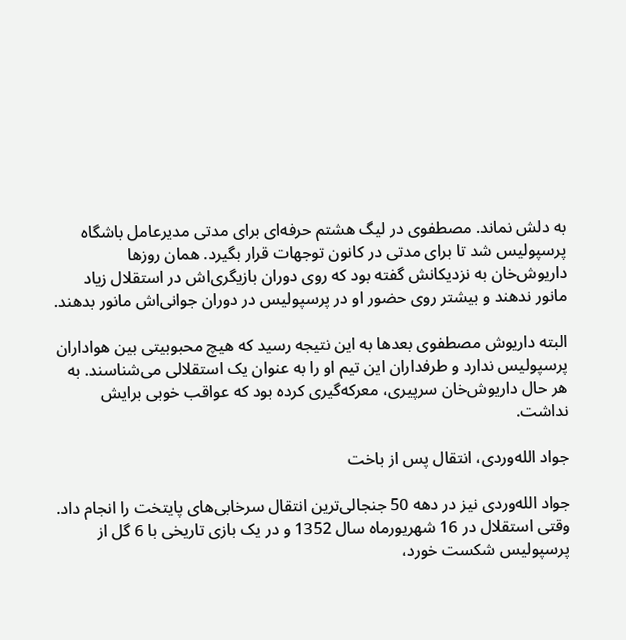به دلش نماند. مصطفوی در لیگ هشتم حرفه‌ای برای مدتی مدیرعامل باشگاه پرسپولیس شد تا برای مدتی در کانون توجهات قرار بگیرد. همان روزها داریوش‌خان به نزدیکانش گفته بود که روی دوران بازیگری‌اش در استقلال زیاد مانور ندهند و بیشتر روی حضور او در پرسپولیس در دوران جوانی‌اش مانور بدهند.

البته داریوش مصطفوی بعدها به این نتیجه رسید که هیچ محبوبیتی بین هواداران پرسپولیس ندارد و طرفداران این تیم او را به عنوان یک استقلالی می‌شناسند. به هر حال داریوش‌خان سرپیری، معرکه‌گیری کرده بود که عواقب خوبی برایش نداشت.

جواد‌ الله‌وردی، انتقال پس از باخت

جواد الله‌وردی نیز در دهه 50 جنجالی‌ترین انتقال سرخابی‌های پایتخت را انجام داد. وقتی استقلال در 16 شهریور‌ماه سال 1352 و در یک بازی تاریخی با 6 گل از پرسپولیس شکست خورد،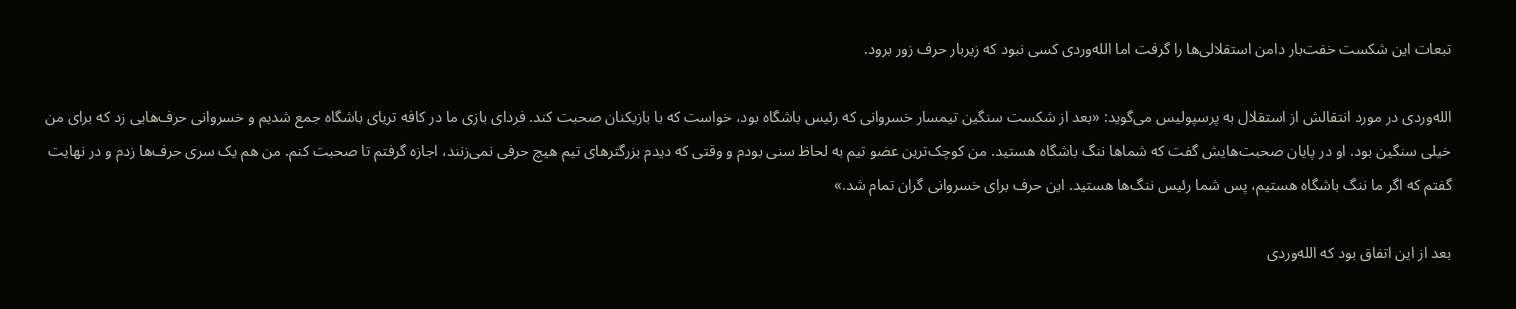تبعات این شکست خفت‌بار دامن استقلالی‌ها را گرفت اما الله‌وردی کسی نبود که زیربار حرف زور برود.

الله‌وردی در مورد انتقالش از استقلال به پرسپولیس می‌گوید: «بعد از شکست سنگین تیمسار خسروانی که رئیس باشگاه بود، خواست که با بازیکنان صحبت کند. فردای بازی‌ ما در کافه ‌تریای باشگاه جمع شدیم و خسروانی حرف‌هایی زد که برای من خیلی سنگین بود. او در پایان صحبت‌هایش گفت که شما‌ها ننگ باشگاه‌ هستید. من کوچک‌ترین عضو تیم به لحاظ سنی بودم و وقتی که دیدم بزرگترهای تیم هیچ حرفی نمی‌زنند، اجازه گرفتم تا صحبت کنم. من هم یک سری حرف‌ها زدم و در نهایت گفتم که اگر ما ننگ باشگاه هستیم، پس شما رئیس ننگ‌ها هستید. این حرف برای خسروانی گران تمام شد.»

بعد از این اتفاق بود که الله‌وردی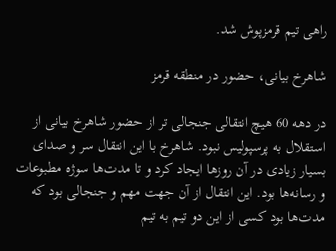راهی تیم قرمزپوش شد.

شاهرخ بیانی، حضور در منطقه قرمز

در دهه 60 هیچ انتقالی جنجالی تر از حضور شاهرخ بیانی از استقلال به پرسپولیس نبود. شاهرخ با این انتقال سر و صدای بسیار زیادی در آن روزها ایجاد کرد و تا مدت‌ها سوژه مطبوعات و رسانه‌ها بود. این انتقال از آن جهت مهم و جنجالی بود که مدت‌ها بود کسی از این دو تیم به تیم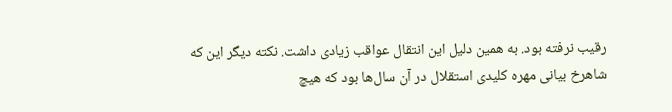رقیب نرفته بود. به همین دلیل این انتقال عواقب زیادی داشت. نکته دیگر این که شاهرخ بیانی مهره کلیدی استقلال در آن سال‌ها بود که هیچ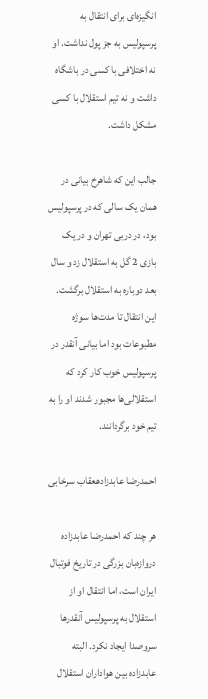انگیزه‌ای برای انتقال به پرسپولیس به جز پول نداشت. او نه اختلافی با کسی در باشگاه داشت و نه تیم استقلال با کسی مشکل داشت.

جالب این که شاهرخ بیانی در همان یک سالی که در پرسپولیس بود، در دربی تهران و در یک بازی 2 گل به استقلال زد و سال بعد دوباره به استقلال برگشت. این انتقال تا مدت‌ها سوژه مطبوعات بود اما بیانی آنقدر در پرسپولیس خوب کار کرد که استقلالی‌ها مجبور شدند او را به تیم خود برگردانند.

احمدرضا عابدزادهعقاب سرخابی

هر چند که احمدرضا عابدزاده دروازه‌بان بزرگی در تاریخ فوتبال ایران است، اما انتقال او از استقلال به پرسپولیس آنقدرها سروصدا ایجاد نکرد. البته عابدزاده بین هواداران استقلال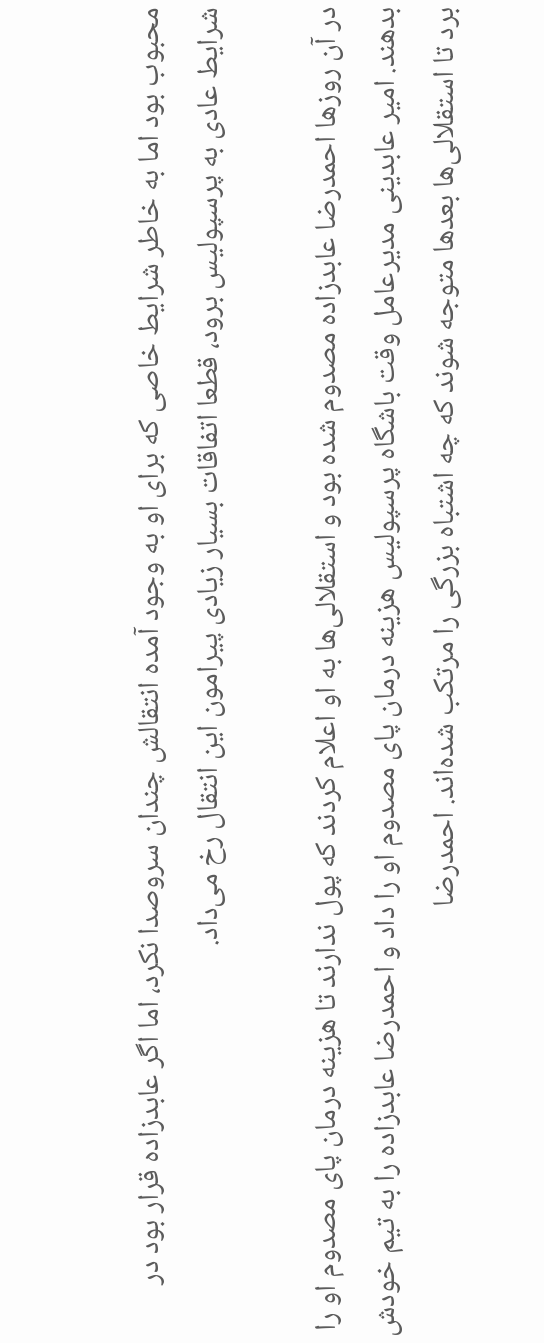محبوب بود اما به خاطر شرایط خاصی که برای او به وجود آمده انتقالش چندان سروصدا نکرد، اما اگر عابدزاده قرار بود در شرایط عادی به پرسپولیس برود، قطعا اتفاقات بسیار زیادی پیرامون این انتقال رخ می‌داد.

در آن روزها احمدرضا عابدزاده مصدوم شده بود و استقلالی‌ها به او اعلام کردند که پول ندارند تا هزینه درمان پای مصدوم او را بدهند. امیر عابدینی مدیرعامل وقت باشگاه پرسپولیس هزینه درمان پای مصدوم او را داد و احمدرضا عابدزاده را به تیم خودش برد تا استقلالی‌ها بعدها متوجه شوند که چه اشتباه بزرگی را مرتکب شده‌اند. احمدرضا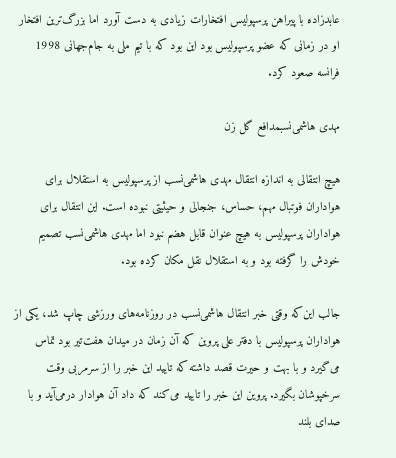عابدزاده با پیراهن پرسپولیس افتخارات زیادی به دست آورد اما بزرگ‌ترین افتخار او در زمانی که عضو پرسپولیس بود این بود که با تیم ملی به جام‌جهانی 1998 فرانسه صعود کرد.

مهدی هاشمی‌نسبمدافع گل زن

هیچ انتقالی به اندازه انتقال مهدی هاشمی‌نسب از پرسپولیس به استقلال برای هواداران فوتبال مهم، حساس، جنجالی و حیثیتی نبوده است. این انتقال برای هواداران پرسپولیس به هیچ عنوان قابل هضم نبود اما مهدی هاشمی‌نسب تصمیم خودش را گرفته بود و به استقلال نقل مکان کرده بود.

جالب این‌که وقتی خبر انتقال هاشمی‌نسب در روزنامه‌های ورزشی چاپ شد، یکی از هواداران پرسپولیس با دفتر علی پروین که آن زمان در میدان هفت‌تیر بود تماس می‌گیرد و با بهت و حیرت قصد داشته که تایید این خبر را از سرمربی وقت سرخپوشان بگیرد. پروین این خبر را تایید می‌کند که داد آن هوادار درمی‌آید و با صدای بلند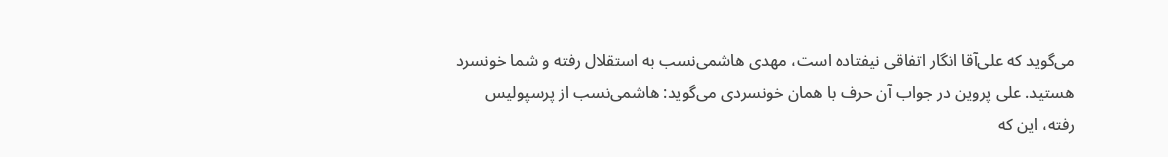می‌گوید که علی‌آقا انگار اتفاقی نیفتاده است، مهدی هاشمی‌نسب به استقلال رفته و شما خونسرد هستید. علی پروین در جواب آن حرف با همان خونسردی می‌گوید: هاشمی‌نسب از پرسپولیس رفته، این ‌که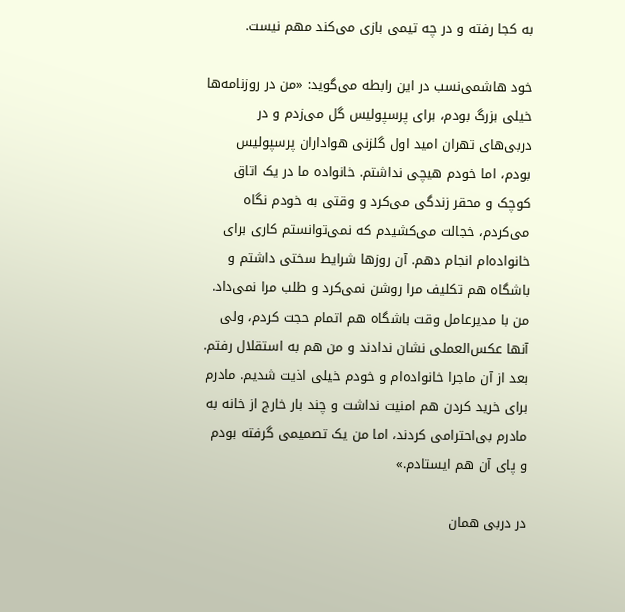به کجا رفته و در چه تیمی بازی می‌کند مهم نیست.

خود هاشمی‌نسب در این رابطه می‌گوید: «من در روزنامه‌ها خیلی بزرگ بودم، برای پرسپولیس گل می‌زدم و در دربی‌های تهران امید اول گلزنی هواداران پرسپولیس بودم، اما خودم هیچی نداشتم. خانواده ما در یک اتاق کوچک و محقر زندگی می‌کرد و وقتی به خودم نگاه می‌کردم، خجالت می‌کشیدم که نمی‌توانستم کاری برای خانواده‌ام انجام دهم. آن روزها شرایط سختی داشتم و باشگاه هم تکلیف مرا روشن نمی‌کرد و طلب مرا نمی‌داد. من با مدیرعامل وقت باشگاه هم اتمام حجت کردم، ولی آنها عکس‌العملی نشان ندادند و من هم به استقلال رفتم. بعد از آن ماجرا خانواده‌‌ام و خودم خیلی اذیت شدیم. مادرم برای خرید کردن هم امنیت نداشت و چند بار خارج از خانه به مادرم بی‌احترامی کردند، اما من یک تصمیمی گرفته بودم و پای آن هم ایستادم.»

در دربی همان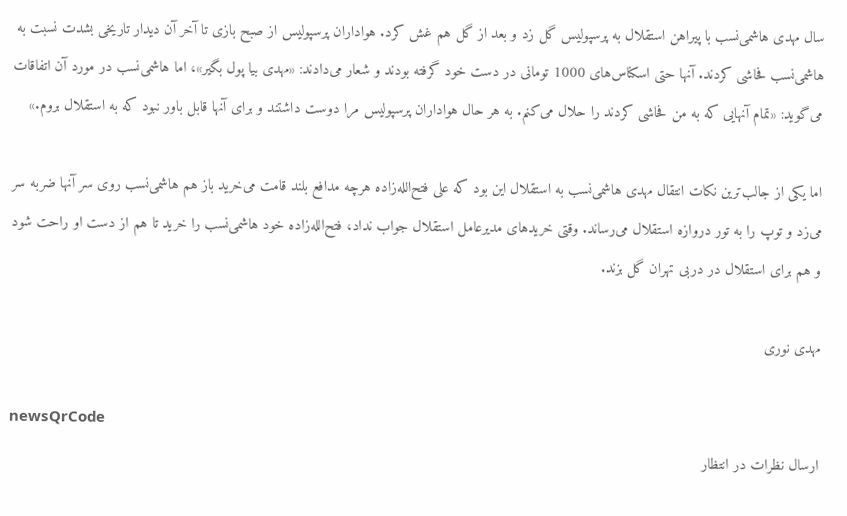سال مهدی هاشمی‌نسب با پیراهن استقلال به پرسپولیس گل زد و بعد از گل هم غش کرد. هواداران پرسپولیس از صبح بازی تا آخر آن دیدار تاریخی بشدت نسبت به هاشمی‌نسب فحاشی کردند. آنها حتی اسکناس‌های 1000 تومانی در دست خود گرفته بودند و شعار می‌دادند: «مهدی بیا پول بگیر»، اما هاشمی‌نسب در مورد آن اتفاقات می‌گوید: «تمام آنهایی که به من فحاشی کردند را حلال می‌کنم. به هر حال هواداران پرسپولیس مرا دوست داشتند و برای آنها قابل باور نبود که به استقلال بروم.»

اما یکی از جالب‌ترین نکات انتقال مهدی هاشمی‌نسب به استقلال این بود که علی فتح‌الله‌زاده هرچه مدافع بلند قامت می‌خرید باز هم هاشمی‌نسب روی سر آنها ضربه سر می‌زد و توپ را به تور دروازه استقلال می‌رساند. وقتی خریدهای مدیرعامل استقلال جواب نداد، فتح‌الله‌زاده خود هاشمی‌نسب را خرید تا هم از دست او راحت شود و هم برای استقلال در دربی تهران گل بزند.

مهدی نوری

newsQrCode
ارسال نظرات در انتظار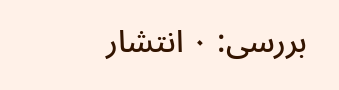بررسی: ۰ انتشار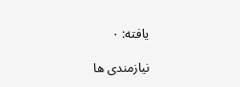یافته: ۰

نیازمندی ها